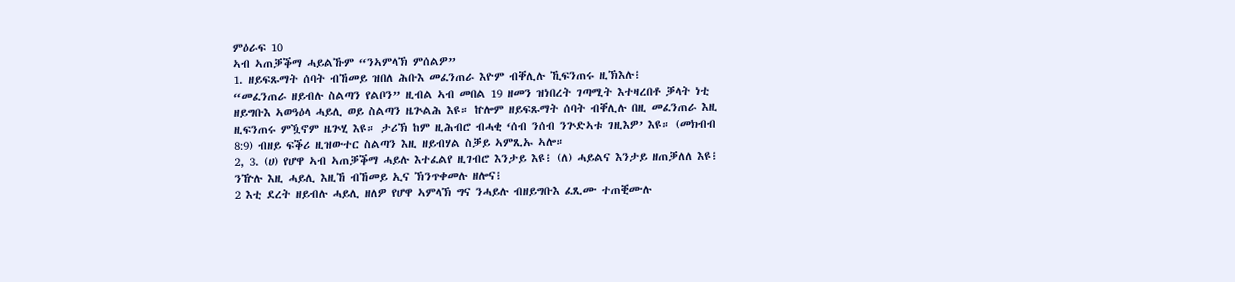ምዕራፍ 10
ኣብ ኣጠቓቕማ ሓይልኹም “ንኣምላኽ ምሰልዎ”
1. ዘይፍጹማት ሰባት ብኸመይ ዝበለ ሕቡእ መፈንጠራ እዮም ብቐሊሉ ኺፍንጠሩ ዚኽእሉ፧
“መፈንጠራ ዘይብሉ ስልጣን የልቦን” ዚብል ኣብ መበል 19 ዘመን ዝነበረት ገጣሚት እተዛረበቶ ቓላት ነቲ ዘይግቡእ ኣወዓዕላ ሓይሊ ወይ ስልጣን ዜጕልሕ እዩ። ኵሎም ዘይፍጹማት ሰባት ብቐሊሉ በዚ መፈንጠራ እዚ ዚፍንጠሩ ምዃኖም ዜጕሂ እዩ። ታሪኽ ከም ዚሕብሮ ብሓቂ ‘ሰብ ንሰብ ንጕድኣቱ ገዚእዎ’ እዩ። (መክብብ 8:9) ብዘይ ፍቕሪ ዚዝውተር ስልጣን እዚ ዘይብሃል ስቓይ ኣምጺኡ ኣሎ።
2, 3. (ሀ) የሆዋ ኣብ ኣጠቓቕማ ሓይሉ እተፈልየ ዚገብሮ እንታይ እዩ፧ (ለ) ሓይልና እንታይ ዘጠቓለለ እዩ፧ ንዅሉ እዚ ሓይሊ እዚኸ ብኸመይ ኢና ኽንጥቀመሉ ዘሎና፧
2 እቲ ደረት ዘይብሉ ሓይሊ ዘለዎ የሆዋ ኣምላኽ ግና ንሓይሉ ብዘይግቡእ ፈጺሙ ተጠቒሙሉ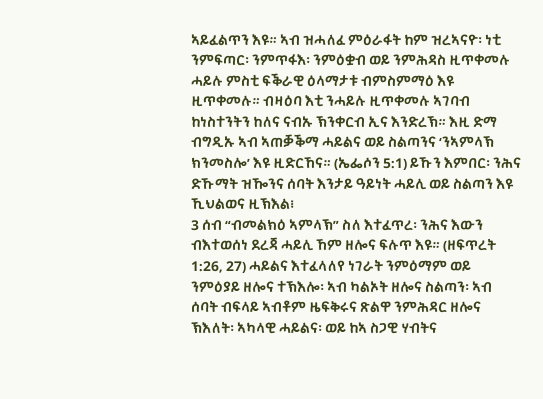ኣይፈልጥን እዩ። ኣብ ዝሓለፈ ምዕራፋት ከም ዝረኣናዮ፡ ነቲ ንምፍጣር፡ ንምጥፋእ፡ ንምዕቋብ ወይ ንምሕዳስ ዚጥቀመሉ ሓይሉ ምስቲ ፍቕራዊ ዕላማታቱ ብምስምማዕ እዩ ዚጥቀመሉ። ብዛዕባ እቲ ንሓይሉ ዚጥቀመሉ ኣገባብ ከነስተንትን ከለና ናብኡ ኽንቀርብ ኢና እንድረኽ። እዚ ድማ ብግዲኡ ኣብ ኣጠቓቕማ ሓይልና ወይ ስልጣንና ‘ንኣምላኽ ክንመስሎ’ እዩ ዚድርኸና። (ኤፌሶን 5:1) ይኹን እምበር፡ ንሕና ድኹማት ዝዀንና ሰባት እንታይ ዓይነት ሓይሊ ወይ ስልጣን እዩ ኺህልወና ዚኽእል፧
3 ሰብ “ብመልክዕ ኣምላኽ” ስለ እተፈጥረ፡ ንሕና እውን ብእተወሰነ ደረጃ ሓይሊ ኸም ዘሎና ፍሉጥ እዩ። (ዘፍጥረት 1:26, 27) ሓይልና እተፈላለየ ነገራት ንምዕማም ወይ ንምዕያይ ዘሎና ተኽእሎ፡ ኣብ ካልኦት ዘሎና ስልጣን፡ ኣብ ሰባት ብፍላይ ኣብቶም ዜፍቅሩና ጽልዋ ንምሕዳር ዘሎና ኽእለት፡ ኣካላዊ ሓይልና፡ ወይ ከኣ ስጋዊ ሃብትና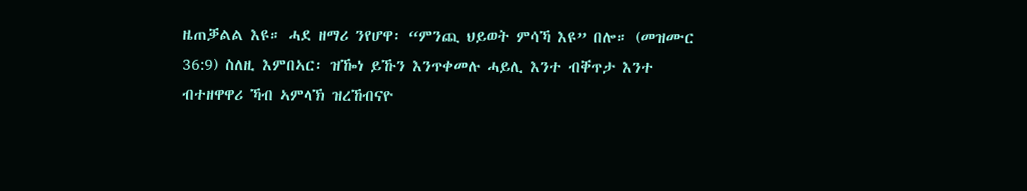ዜጠቓልል እዩ። ሓደ ዘማሪ ንየሆዋ፡ “ምንጪ ህይወት ምሳኻ እዩ” በሎ። (መዝሙር 36:9) ስለዚ እምበኣር፡ ዝዀነ ይኹን እንጥቀመሉ ሓይሊ እንተ ብቐጥታ እንተ ብተዘዋዋሪ ኻብ ኣምላኽ ዝረኸብናዮ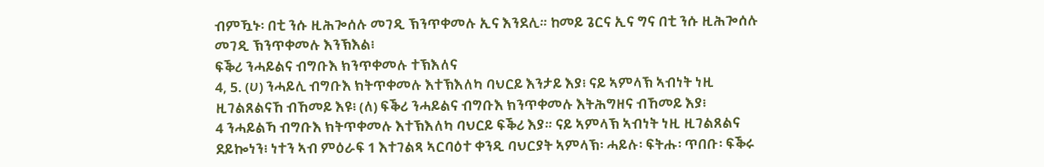ብምዃኑ፡ በቲ ንሱ ዚሕጐሰሉ መገዲ ኽንጥቀመሉ ኢና እንደሊ። ከመይ ጌርና ኢና ግና በቲ ንሱ ዚሕጐሰሉ መገዲ ኽንጥቀመሉ እንኽእል፧
ፍቕሪ ንሓይልና ብግቡእ ክንጥቀመሉ ተኽእለና
4, 5. (ሀ) ንሓይሊ ብግቡእ ክትጥቀመሉ እተኽእለካ ባህርይ እንታይ እያ፧ ናይ ኣምላኽ ኣብነት ነዚ ዚገልጸልናኸ ብኸመይ እዩ፧ (ለ) ፍቕሪ ንሓይልና ብግቡእ ክንጥቀመሉ እትሕግዘና ብኸመይ እያ፧
4 ንሓይልኻ ብግቡእ ክትጥቀመሉ እተኽእለካ ባህርይ ፍቕሪ እያ። ናይ ኣምላኽ ኣብነት ነዚ ዚገልጸልና ደይኰነን፧ ነተን ኣብ ምዕራፍ 1 እተገልጻ ኣርባዕተ ቀንዲ ባህርያት ኣምላኽ፡ ሓይሉ፡ ፍትሑ፡ ጥበቡ፡ ፍቕሩ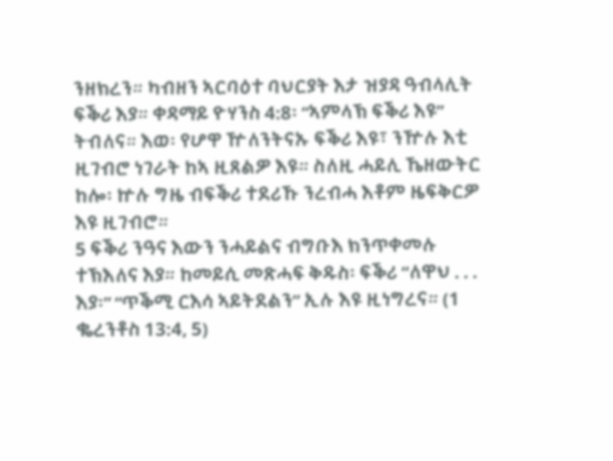ንዘክረን። ካብዘን ኣርባዕተ ባህርያት እታ ዝያዳ ዓብላሊት ፍቕሪ እያ። ቀዳማይ ዮሃንስ 4:8፡ “ኣምላኽ ፍቕሪ እዩ” ትብለና። እወ፡ የሆዋ ዅለንትናኡ ፍቕሪ እዩ፣ ንዅሉ እቲ ዚገብሮ ነገራት ከኣ ዚጸልዎ እዩ። ስለዚ ሓይሊ ኼዘውትር ከሎ፡ ኵሉ ግዜ ብፍቕሪ ተደሪኹ ንረብሓ እቶም ዜፍቅርዎ እዩ ዚገብሮ።
5 ፍቕሪ ንዓና እውን ንሓይልና ብግቡእ ክንጥቀመሉ ተኽእለና እያ። ከመይሲ መጽሓፍ ቅዱስ፡ ፍቕሪ “ለዋህ . . . እያ፡” “ጥቕሚ ርእሳ ኣይትደልን” ኢሉ እዩ ዚነግረና። (1 ቈረንቶስ 13:4, 5)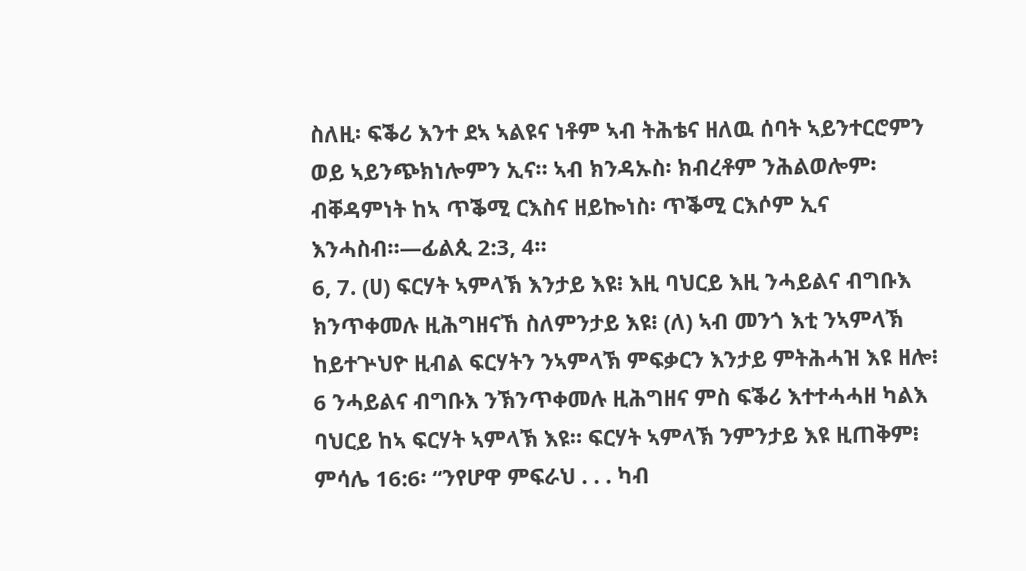ስለዚ፡ ፍቕሪ እንተ ደኣ ኣልዩና ነቶም ኣብ ትሕቴና ዘለዉ ሰባት ኣይንተርሮምን ወይ ኣይንጭክነሎምን ኢና። ኣብ ክንዳኡስ፡ ክብረቶም ንሕልወሎም፡ ብቐዳምነት ከኣ ጥቕሚ ርእስና ዘይኰነስ፡ ጥቕሚ ርእሶም ኢና እንሓስብ።—ፊልጲ 2:3, 4።
6, 7. (ሀ) ፍርሃት ኣምላኽ እንታይ እዩ፧ እዚ ባህርይ እዚ ንሓይልና ብግቡእ ክንጥቀመሉ ዚሕግዘናኸ ስለምንታይ እዩ፧ (ለ) ኣብ መንጎ እቲ ንኣምላኽ ከይተጕህዮ ዚብል ፍርሃትን ንኣምላኽ ምፍቃርን እንታይ ምትሕሓዝ እዩ ዘሎ፧
6 ንሓይልና ብግቡእ ንኽንጥቀመሉ ዚሕግዘና ምስ ፍቕሪ እተተሓሓዘ ካልእ ባህርይ ከኣ ፍርሃት ኣምላኽ እዩ። ፍርሃት ኣምላኽ ንምንታይ እዩ ዚጠቅም፧ ምሳሌ 16:6፡ “ንየሆዋ ምፍራህ . . . ካብ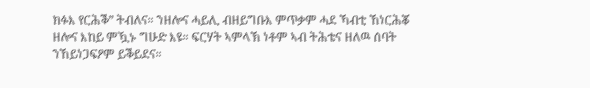ክፉእ የርሕቕ” ትብለና። ንዘሎና ሓይሊ ብዘይግቡእ ምጥቃም ሓደ ኻብቲ ኸነርሕቖ ዘሎና እከይ ምዃኑ ግሁድ እዩ። ፍርሃት ኣምላኽ ነቶም ኣብ ትሕቴና ዘለዉ ሰባት ንኸይነጋፍዖም ይቕይደና።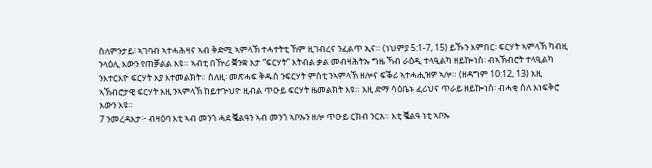ስለምንታይ፧ ኣገባብ ኣተሓሕዛና ኣብ ቅድሚ ኣምላኽ ተሓተትቲ ኸም ዚገብረና ንፈልጥ ኢና። (ነህምያ 5:1-7, 15) ይኹን እምበር፡ ፍርሃት ኣምላኽ ካብዚ ንላዕሊ እውን የጠቓልል እዩ። ኣብቲ በዅሪ ቛንቋ እታ “ፍርሃት” እትብል ቃል መብዛሕትኡ ግዜ ኻብ ራዕዲ ተላዒልካ ዘይኰነስ፡ ብኣኽብሮት ተላዒልካ ንእተርእዮ ፍርሃት እያ እተመልክት። ስለዚ፡ መጽሓፍ ቅዱስ ንፍርሃት ምስቲ ንኣምላኽ ዘሎና ፍቕሪ ኣተሓሒዝዎ ኣሎ። (ዘዳግም 10:12, 13) እዚ ኣኽብሮታዊ ፍርሃት እዚ ንኣምላኽ ከይተጕህዮ ዚብል ጥዑይ ፍርሃት ዜመልክት እዩ። እዚ ድማ ሳዕቤኑ ፈሪህና ጥራይ ዘይኰነስ፡ ብሓቂ ስለ እነፍቅሮ እውን እዩ።
7 ንመረዳእታ፦ ብዛዕባ እቲ ኣብ መንጎ ሓደ ቘልዓን ኣብ መንጎ ኣቦኡን ዘሎ ጥዑይ ርክብ ንርአ። እቲ ቘልዓ ነቲ ኣቦኡ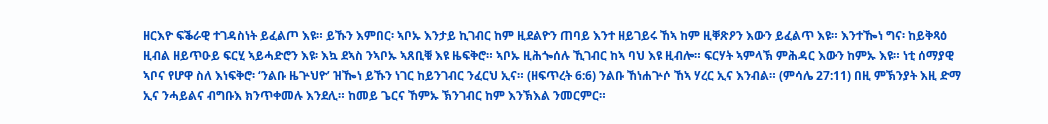ዘርእዮ ፍቕራዊ ተገዳስነት ይፈልጦ እዩ። ይኹን እምበር፡ ኣቦኡ እንታይ ኪገብር ከም ዚደልዮን ጠባይ እንተ ዘይገይሩ ኸኣ ከም ዚቐጽዖን እውን ይፈልጥ እዩ። እንተዀነ ግና፡ ከይቅጻዕ ዚብል ዘይጥዑይ ፍርሂ ኣይሓድሮን እዩ፡ እኳ ደኣስ ንኣቦኡ ኣጸቢቑ እዩ ዜፍቅሮ። ኣቦኡ ዚሕጐሰሉ ኺገብር ከኣ ባህ እዩ ዚብሎ። ፍርሃት ኣምላኽ ምሕዳር እውን ከምኡ እዩ። ነቲ ሰማያዊ ኣቦና የሆዋ ስለ እነፍቅሮ፡ ‘ንልቡ ዜጕህዮ’ ዝዀነ ይኹን ነገር ከይንገብር ንፈርህ ኢና። (ዘፍጥረት 6:6) ንልቡ ኸነሐጕሶ ኸኣ ሃረር ኢና እንብል። (ምሳሌ 27:11) በዚ ምኽንያት እዚ ድማ ኢና ንሓይልና ብግቡእ ክንጥቀመሉ እንደሊ። ከመይ ጌርና ኸምኡ ኽንገብር ከም እንኽእል ንመርምር።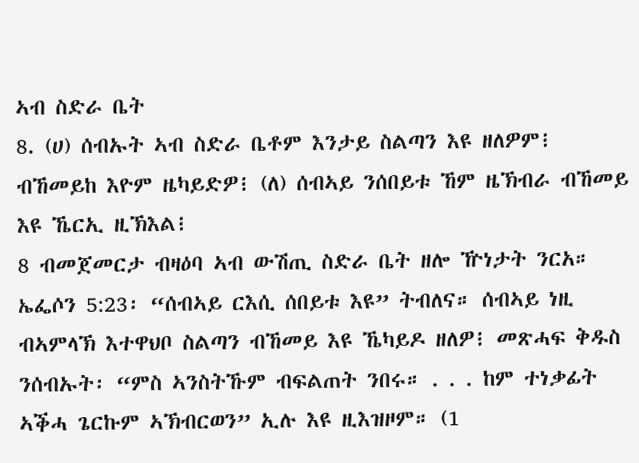ኣብ ስድራ ቤት
8. (ሀ) ሰብኡት ኣብ ስድራ ቤቶም እንታይ ስልጣን እዩ ዘለዎም፧ ብኸመይከ እዮም ዜካይድዎ፧ (ለ) ሰብኣይ ንሰበይቱ ኸም ዜኽብራ ብኸመይ እዩ ኼርኢ ዚኽእል፧
8 ብመጀመርታ ብዛዕባ ኣብ ውሽጢ ስድራ ቤት ዘሎ ዅነታት ንርአ። ኤፌሶን 5:23፡ “ሰብኣይ ርእሲ ሰበይቱ እዩ” ትብለና። ሰብኣይ ነዚ ብኣምላኽ እተዋህቦ ስልጣን ብኸመይ እዩ ኼካይዶ ዘለዎ፧ መጽሓፍ ቅዱስ ንሰብኡት፡ “ምስ ኣንስትኹም ብፍልጠት ንበሩ። . . . ከም ተነቃፊት ኣቕሓ ጌርኩም ኣኽብርወን” ኢሉ እዩ ዚእዝዞም። (1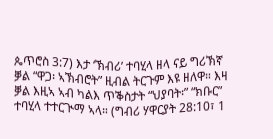ጴጥሮስ 3:7) እታ ‘ኽብሪ’ ተባሂላ ዘላ ናይ ግሪኽኛ ቓል “ዋጋ፡ ኣኽብሮት” ዚብል ትርጉም እዩ ዘለዋ። እዛ ቓል እዚኣ ኣብ ካልእ ጥቕስታት “ህያባት፡” “ክቡር” ተባሂላ ተተርጒማ ኣላ። (ግብሪ ሃዋርያት 28:10፣ 1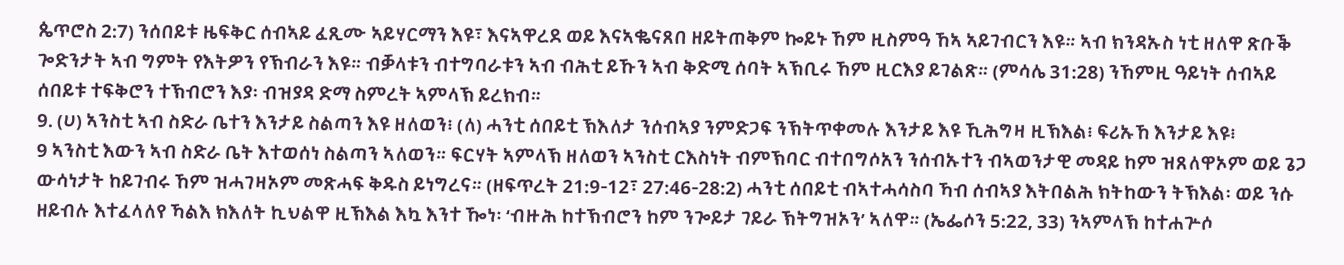ጴጥሮስ 2:7) ንሰበይቱ ዜፍቅር ሰብኣይ ፈጺሙ ኣይሃርማን እዩ፣ እናኣዋረደ ወይ እናኣቈናጸበ ዘይትጠቅም ኰይኑ ኸም ዚስምዓ ኸኣ ኣይገብርን እዩ። ኣብ ክንዳኡስ ነቲ ዘለዋ ጽቡቕ ጐድንታት ኣብ ግምት የእትዎን የኽብራን እዩ። ብቓላቱን ብተግባራቱን ኣብ ብሕቲ ይኹን ኣብ ቅድሚ ሰባት ኣኽቢሩ ኸም ዚርእያ ይገልጽ። (ምሳሌ 31:28) ንኸምዚ ዓይነት ሰብኣይ ሰበይቱ ተፍቅሮን ተኽብሮን እያ፡ ብዝያዳ ድማ ስምረት ኣምላኽ ይረክብ።
9. (ሀ) ኣንስቲ ኣብ ስድራ ቤተን እንታይ ስልጣን እዩ ዘለወን፧ (ለ) ሓንቲ ሰበይቲ ኽእለታ ንሰብኣያ ንምድጋፍ ንኽትጥቀመሉ እንታይ እዩ ኺሕግዛ ዚኽእል፧ ፍሪኡኸ እንታይ እዩ፧
9 ኣንስቲ እውን ኣብ ስድራ ቤት እተወሰነ ስልጣን ኣለወን። ፍርሃት ኣምላኽ ዘለወን ኣንስቲ ርእስነት ብምኽባር ብተበግሶአን ንሰብኡተን ብኣወንታዊ መዳይ ከም ዝጸለዋኦም ወይ ጌጋ ውሳነታት ከይገብሩ ኸም ዝሓገዛኦም መጽሓፍ ቅዱስ ይነግረና። (ዘፍጥረት 21:9-12፣ 27:46-28:2) ሓንቲ ሰበይቲ ብኣተሓሳስባ ኻብ ሰብኣያ እትበልሕ ክትከውን ትኽእል፡ ወይ ንሱ ዘይብሉ እተፈላለየ ኻልእ ክእለት ኪህልዋ ዚኽእል እኳ እንተ ዀነ፡ ‘ብዙሕ ከተኽብሮን ከም ንጐይታ ገይራ ኽትግዝኦን’ ኣለዋ። (ኤፌሶን 5:22, 33) ንኣምላኽ ከተሐጕሶ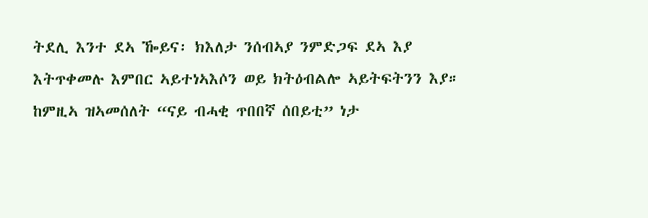ትደሊ እንተ ደኣ ዀይና፡ ክእለታ ንሰብኣያ ንምድጋፍ ደኣ እያ እትጥቀመሉ እምበር ኣይተነኣእሶን ወይ ክትዕብልሎ ኣይትፍትንን እያ። ከምዚኣ ዝኣመሰለት “ናይ ብሓቂ ጥበበኛ ሰበይቲ” ነታ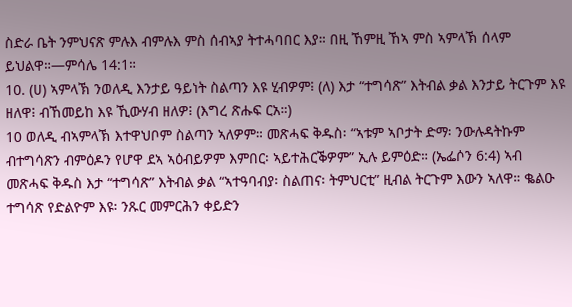ስድራ ቤት ንምህናጽ ምሉእ ብምሉእ ምስ ሰብኣያ ትተሓባበር እያ። በዚ ኸምዚ ኸኣ ምስ ኣምላኽ ሰላም ይህልዋ።—ምሳሌ 14:1።
10. (ሀ) ኣምላኽ ንወለዲ እንታይ ዓይነት ስልጣን እዩ ሂብዎም፧ (ለ) እታ “ተግሳጽ” እትብል ቃል እንታይ ትርጉም እዩ ዘለዋ፧ ብኸመይከ እዩ ኺውሃብ ዘለዎ፧ (እግረ ጽሑፍ ርአ።)
10 ወለዲ ብኣምላኽ እተዋህቦም ስልጣን ኣለዎም። መጽሓፍ ቅዱስ፡ “ኣቱም ኣቦታት ድማ፡ ንውሉዳትኩም ብተግሳጽን ብምዕዶን የሆዋ ደኣ ኣዕብይዎም እምበር፡ ኣይተሕርቕዎም” ኢሉ ይምዕድ። (ኤፌሶን 6:4) ኣብ መጽሓፍ ቅዱስ እታ “ተግሳጽ” እትብል ቃል “ኣተዓባብያ፡ ስልጠና፡ ትምህርቲ” ዚብል ትርጉም እውን ኣለዋ። ቈልዑ ተግሳጽ የድልዮም እዩ፡ ንጹር መምርሕን ቀይድን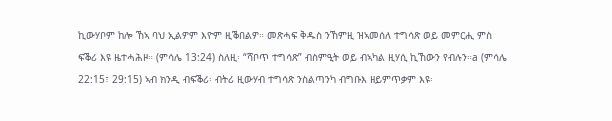ኪውሃቦም ከሎ ኸኣ ባህ ኢልዎም እዮም ዚቕበልዎ። መጽሓፍ ቅዱስ ንኸምዚ ዝኣመሰለ ተግሳጽ ወይ መምርሒ ምስ ፍቕሪ እዩ ዜተሓሕዞ። (ምሳሌ 13:24) ስለዚ፡ “ሻቦጥ ተግሳጽ” ብስምዒት ወይ ብኣካል ዚሃሲ ኪኸውን የብሉን።a (ምሳሌ 22:15፣ 29:15) ኣብ ክንዲ ብፍቕሪ፡ ብትሪ ዚውሃብ ተግሳጽ ንስልጣንካ ብግቡእ ዘይምጥቃም እዩ፡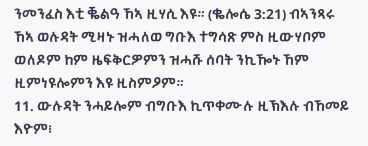ንመንፈስ እቲ ቘልዓ ኸኣ ዚሃሲ እዩ። (ቈሎሴ 3:21) ብኣንጻሩ ኸኣ ወሉዳት ሚዛኑ ዝሓለወ ግቡእ ተግሳጽ ምስ ዚውሃቦም ወለዶም ከም ዜፍቅርዎምን ዝሓሹ ሰባት ንኪዀኑ ኸም ዚምነዩሎምን እዩ ዚስምዖም።
11. ውሉዳት ንሓይሎም ብግቡእ ኪጥቀሙሉ ዚኽእሉ ብኸመይ እዮም፧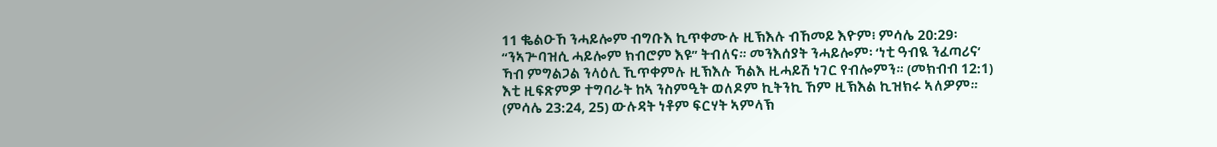11 ቈልዑኸ ንሓይሎም ብግቡእ ኪጥቀሙሉ ዚኽእሉ ብኸመይ እዮም፧ ምሳሌ 20:29፡ “ንኣጕባዝሲ ሓይሎም ክብሮም እዩ” ትብለና። መንእሰያት ንሓይሎም፡ ‘ነቲ ዓብዪ ንፈጣሪና’ ኻብ ምግልጋል ንላዕሊ ኺጥቀምሉ ዚኽእሉ ኻልእ ዚሓይሽ ነገር የብሎምን። (መክብብ 12:1) እቲ ዚፍጽምዎ ተግባራት ከኣ ንስምዒት ወለዶም ኪትንኪ ኸም ዚኽእል ኪዝክሩ ኣለዎም። (ምሳሌ 23:24, 25) ውሉዳት ነቶም ፍርሃት ኣምላኽ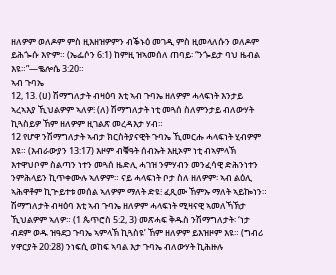ዘለዎም ወለዶም ምስ ዚእዘዝዎምን ብቕኑዕ መገዲ ምስ ዚመላለሱን ወለዶም ይሕጐሱ እዮም። (ኤፌሶን 6:1) ከምዚ ዝኣመሰለ ጠባይ፡ “ንጐይታ ባህ ዜብል እዩ።”—ቈሎሴ 3:20።
ኣብ ጉባኤ
12, 13. (ሀ) ሽማግለታት ብዛዕባ እቲ ኣብ ጉባኤ ዘለዎም ሓላፍነት እንታይ ኣረኣእያ ኺህልዎም ኣለዎ፧ (ለ) ሽማግለታት ነቲ መጓሰ ስለምንታይ ብለውሃት ኪጓስይዎ ኸም ዘለዎም ዚገልጽ መረዳእታ ሃብ።
12 የሆዋ ንሽማግለታት ኣብታ ክርስትያናዊት ጉባኤ ኺመርሑ ሓላፍነት ሂብዎም እዩ። (እብራውያን 13:17) እዞም ብቑዓት ሰብኡት እዚኦም ነቲ ብኣምላኽ እተዋህቦም ስልጣን ነተን መጓሰ ዜድሊ ሓገዝ ንምሃብን መንፈሳዊ ድሕንነተን ንምሕላይን ኪጥቀሙሉ ኣለዎም። ናይ ሓላፍነት ቦታ ስለ ዘለዎም፡ ኣብ ልዕሊ ኣሕዋቶም ኪጕይተቱ መሰል ኣለዎም ማለት ድዩ፧ ፈጺሙ ኸምኡ ማለት ኣይኰነን። ሽማግለታት ብዛዕባ እቲ ኣብ ጉባኤ ዘለዎም ሓላፍነት ሚዛናዊ ኣመለኻኽታ ኺህልዎም ኣለዎ። (1 ጴጥሮስ 5:2, 3) መጽሓፍ ቅዱስ ንሽማግለታት፡ ‘ነታ ብደም ወዱ ዝዓደጋ ጉባኤ ኣምላኽ ኪጓስዩ’ ኸም ዘለዎም ይእዝዞም እዩ። (ግብሪ ሃዋርያት 20:28) ንነፍሲ ወከፍ ኣባል እታ ጉባኤ ብለውሃት ኪሕዙሉ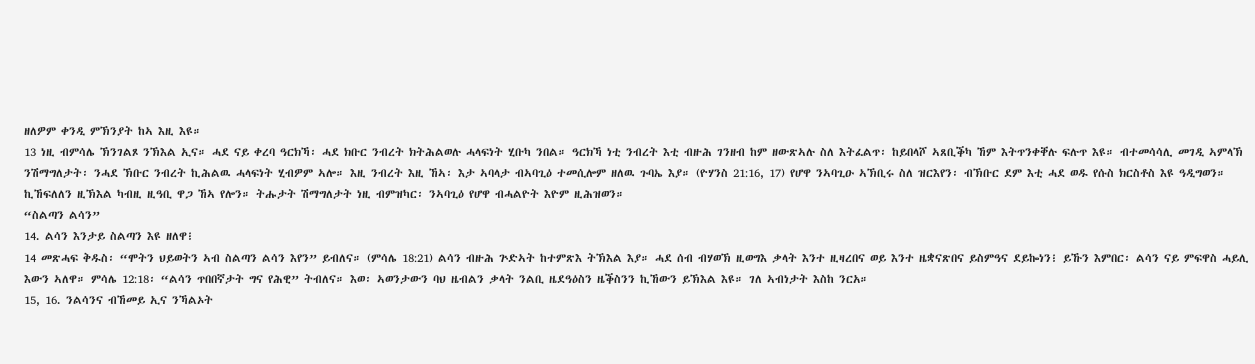ዘለዎም ቀንዲ ምኽንያት ከኣ እዚ እዩ።
13 ነዚ ብምሳሌ ኽንገልጾ ንኽእል ኢና። ሓደ ናይ ቀረባ ዓርክኻ፡ ሓደ ክቡር ንብረት ክትሕልወሉ ሓላፍነት ሂቡካ ንበል። ዓርክኻ ነቲ ንብረት እቲ ብዙሕ ገንዘብ ከም ዘውጽኣሉ ስለ እትፈልጥ፡ ከይበላሾ ኣጸቢቕካ ኸም እትጥንቀቐሉ ፍሉጥ እዩ። ብተመሳሳሊ መገዲ ኣምላኽ ንሽማግለታት፡ ንሓደ ኽቡር ንብረት ኪሕልዉ ሓላፍነት ሂብዎም ኣሎ። እዚ ንብረት እዚ ኸኣ፡ እታ ኣባላታ ብኣባጊዕ ተመሲሎም ዘለዉ ጉባኤ እያ። (ዮሃንስ 21:16, 17) የሆዋ ንኣባጊዑ ኣኽቢሩ ስለ ዝርእየን፡ ብኽቡር ደም እቲ ሓደ ወዱ የሱስ ክርስቶስ እዩ ዓዲግወን። ኪኸፍለለን ዚኽእል ካብዚ ዚዓቢ ዋጋ ኸኣ የሎን። ትሑታት ሽማግለታት ነዚ ብምዝካር፡ ንኣባጊዕ የሆዋ ብሓልዮት እዮም ዚሕዝወን።
“ስልጣን ልሳን”
14. ልሳን እንታይ ስልጣን እዩ ዘለዋ፧
14 መጽሓፍ ቅዱስ፡ “ሞትን ህይወትን ኣብ ስልጣን ልሳን እየን” ይብለና። (ምሳሌ 18:21) ልሳን ብዙሕ ጕድኣት ከተምጽእ ትኽእል እያ። ሓደ ሰብ ብሃወኽ ዚወግእ ቃላት እንተ ዚዛረበና ወይ እንተ ዜቋናጽበና ይስምዓና ደይኰነን፧ ይኹን እምበር፡ ልሳን ናይ ምፍዋስ ሓይሊ እውን ኣለዋ። ምሳሌ 12:18፡ “ልሳን ጥበበኛታት ግና የሕዊ” ትብለና። እወ፡ ኣወንታውን ባህ ዜብልን ቃላት ንልቢ ዜደዓዕስን ዜቕስንን ኪኸውን ይኽእል እዩ። ገለ ኣብነታት እስከ ንርአ።
15, 16. ንልሳንና ብኸመይ ኢና ንኻልኦት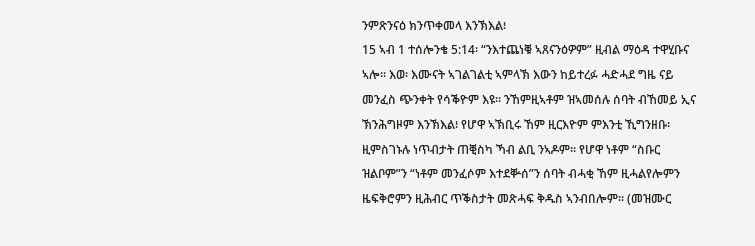ንምጽንናዕ ክንጥቀመላ እንኽእል፧
15 ኣብ 1 ተሰሎንቄ 5:14፡ “ንእተጨነቑ ኣጸናንዕዎም” ዚብል ማዕዳ ተዋሂቡና ኣሎ። እወ፡ እሙናት ኣገልገልቲ ኣምላኽ እውን ከይተረፉ ሓድሓደ ግዜ ናይ መንፈስ ጭንቀት የሳቕዮም እዩ። ንኸምዚኣቶም ዝኣመሰሉ ሰባት ብኸመይ ኢና ኽንሕግዞም እንኽእል፧ የሆዋ ኣኽቢሩ ኸም ዚርእዮም ምእንቲ ኺግንዘቡ፡ ዚምስገኑሉ ነጥብታት ጠቒስካ ኻብ ልቢ ንኣዶም። የሆዋ ነቶም “ስቡር ዝልቦም”ን “ነቶም መንፈሶም እተደቝሰ”ን ሰባት ብሓቂ ኸም ዚሓልየሎምን ዜፍቅሮምን ዚሕብር ጥቕስታት መጽሓፍ ቅዱስ ኣንብበሎም። (መዝሙር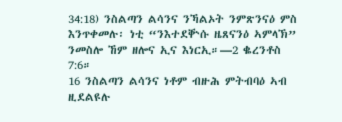34:18) ንስልጣን ልሳንና ንኻልኦት ንምጽንናዕ ምስ እንጥቀመሉ፡ ነቲ “ንእተደቝሱ ዜጸናንዕ ኣምላኽ” ንመስሎ ኸም ዘሎና ኢና እነርኢ።—2 ቈረንቶስ 7:6።
16 ንስልጣን ልሳንና ነቶም ብዙሕ ምትብባዕ ኣብ ዚደልዩሉ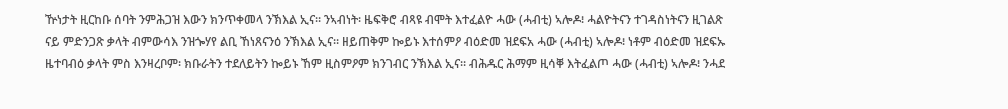ዅነታት ዚርከቡ ሰባት ንምሕጋዝ እውን ክንጥቀመላ ንኽእል ኢና። ንኣብነት፡ ዜፍቅሮ ብጻዩ ብሞት እተፈልዮ ሓው (ሓብቲ) ኣሎዶ፧ ሓልዮትናን ተገዳስነትናን ዚገልጽ ናይ ምድንጋጽ ቃላት ብምውሳእ ንዝጐሃየ ልቢ ኸነጸናንዕ ንኽእል ኢና። ዘይጠቅም ኰይኑ እተሰምዖ ብዕድመ ዝደፍአ ሓው (ሓብቲ) ኣሎዶ፧ ነቶም ብዕድመ ዝደፍኡ ዜተባብዕ ቃላት ምስ እንዛረቦም፡ ክቡራትን ተደለይትን ኰይኑ ኸም ዚስምዖም ክንገብር ንኽእል ኢና። ብሕዱር ሕማም ዚሳቐ እትፈልጦ ሓው (ሓብቲ) ኣሎዶ፧ ንሓደ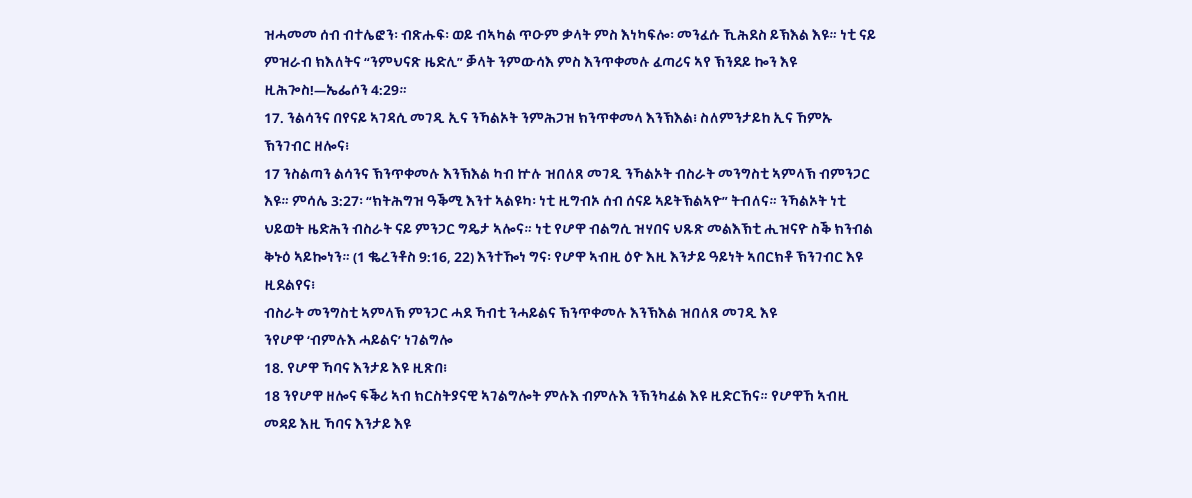ዝሓመመ ሰብ ብተሌፎን፡ ብጽሑፍ፡ ወይ ብኣካል ጥዑም ቃላት ምስ እነካፍሎ፡ መንፈሱ ኺሕደስ ይኽእል እዩ። ነቲ ናይ ምዝራብ ክእለትና “ንምህናጽ ዜድሊ” ቓላት ንምውሳእ ምስ እንጥቀመሉ ፈጣሪና ኣየ ኽንደይ ኰን እዩ ዚሕጐስ!—ኤፌሶን 4:29።
17. ንልሳንና በየናይ ኣገዳሲ መገዲ ኢና ንኻልኦት ንምሕጋዝ ክንጥቀመላ እንኽእል፧ ስለምንታይከ ኢና ኸምኡ ኽንገብር ዘሎና፧
17 ንስልጣን ልሳንና ኽንጥቀመሉ እንኽእል ካብ ኵሉ ዝበለጸ መገዲ ንኻልኦት ብስራት መንግስቲ ኣምላኽ ብምንጋር እዩ። ምሳሌ 3:27፡ “ክትሕግዝ ዓቕሚ እንተ ኣልዩካ፡ ነቲ ዚግብኦ ሰብ ሰናይ ኣይትኽልኣዮ” ትብለና። ንኻልኦት ነቲ ህይወት ዜድሕን ብስራት ናይ ምንጋር ግዴታ ኣሎና። ነቲ የሆዋ ብልግሲ ዝሃበና ህጹጽ መልእኽቲ ሒዝናዮ ስቕ ክንብል ቅኑዕ ኣይኰነን። (1 ቈረንቶስ 9:16, 22) እንተዀነ ግና፡ የሆዋ ኣብዚ ዕዮ እዚ እንታይ ዓይነት ኣበርክቶ ኽንገብር እዩ ዚደልየና፧
ብስራት መንግስቲ ኣምላኽ ምንጋር ሓደ ኻብቲ ንሓይልና ኽንጥቀመሉ እንኽእል ዝበለጸ መገዲ እዩ
ንየሆዋ ‘ብምሉእ ሓይልና’ ነገልግሎ
18. የሆዋ ኻባና እንታይ እዩ ዚጽበ፧
18 ንየሆዋ ዘሎና ፍቕሪ ኣብ ክርስትያናዊ ኣገልግሎት ምሉእ ብምሉእ ንኽንካፈል እዩ ዚድርኸና። የሆዋኸ ኣብዚ መዳይ እዚ ኻባና እንታይ እዩ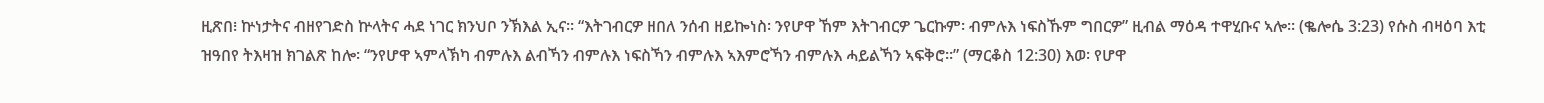ዚጽበ፧ ኵነታትና ብዘየገድስ ኵላትና ሓደ ነገር ክንህቦ ንኽእል ኢና። “እትገብርዎ ዘበለ ንሰብ ዘይኰነስ፡ ንየሆዋ ኸም እትገብርዎ ጌርኩም፡ ብምሉእ ነፍስኹም ግበርዎ” ዚብል ማዕዳ ተዋሂቡና ኣሎ። (ቈሎሴ 3:23) የሱስ ብዛዕባ እቲ ዝዓበየ ትእዛዝ ክገልጽ ከሎ፡ “ንየሆዋ ኣምላኽካ ብምሉእ ልብኻን ብምሉእ ነፍስኻን ብምሉእ ኣእምሮኻን ብምሉእ ሓይልኻን ኣፍቅሮ።” (ማርቆስ 12:30) እወ፡ የሆዋ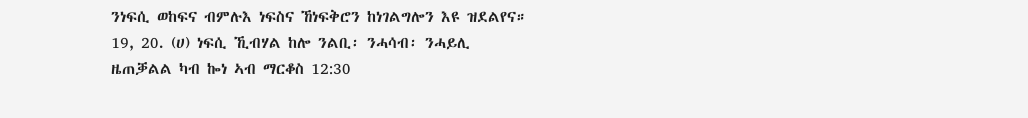ንነፍሲ ወከፍና ብምሉእ ነፍስና ኸነፍቅሮን ከነገልግሎን እዩ ዝደልየና።
19, 20. (ሀ) ነፍሲ ኺብሃል ከሎ ንልቢ፡ ንሓሳብ፡ ንሓይሊ ዜጠቓልል ካብ ኰነ ኣብ ማርቆስ 12:30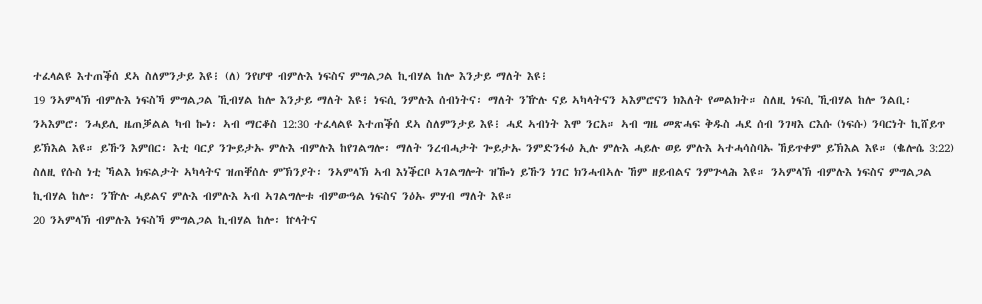ተፈላልዩ እተጠቕሰ ደኣ ስለምንታይ እዩ፧ (ለ) ንየሆዋ ብምሉእ ነፍስና ምግልጋል ኪብሃል ከሎ እንታይ ማለት እዩ፧
19 ንኣምላኽ ብምሉእ ነፍስኻ ምግልጋል ኺብሃል ከሎ እንታይ ማለት እዩ፧ ነፍሲ ንምሉእ ሰብነትና፡ ማለት ንዅሉ ናይ ኣካላትናን ኣእምሮናን ክእለት የመልክት። ስለዚ ነፍሲ ኺብሃል ከሎ ንልቢ፡ ንኣእምሮ፡ ንሓይሊ ዜጠቓልል ካብ ኰነ፡ ኣብ ማርቆስ 12:30 ተፈላልዩ እተጠቕሰ ደኣ ስለምንታይ እዩ፧ ሓደ ኣብነት እሞ ንርአ። ኣብ ግዜ መጽሓፍ ቅዱስ ሓደ ሰብ ንገዛእ ርእሱ (ነፍሱ) ንባርነት ኪሸይጥ ይኽእል እዩ። ይኹን እምበር፡ እቲ ባርያ ንጐይታኡ ምሉእ ብምሉእ ከየገልግሎ፡ ማለት ንረብሓታት ጐይታኡ ንምድንፋዕ ኢሉ ምሉእ ሓይሉ ወይ ምሉእ ኣተሓሳስባኡ ኸይጥቀም ይኽእል እዩ። (ቈሎሴ 3:22) ስለዚ የሱስ ነቲ ኻልእ ክፍልታት ኣካላትና ዝጠቐሰሉ ምኽንያት፡ ንኣምላኽ ኣብ እነቕርቦ ኣገልግሎት ዝዀነ ይኹን ነገር ክንሓብኣሉ ኸም ዘይብልና ንምጕላሕ እዩ። ንኣምላኽ ብምሉእ ነፍስና ምግልጋል ኪብሃል ከሎ፡ ንዅሉ ሓይልና ምሉእ ብምሉእ ኣብ ኣገልግሎቱ ብምውዓል ነፍስና ንዕኡ ምሃብ ማለት እዩ።
20 ንኣምላኽ ብምሉእ ነፍስኻ ምግልጋል ኪብሃል ከሎ፡ ኵላትና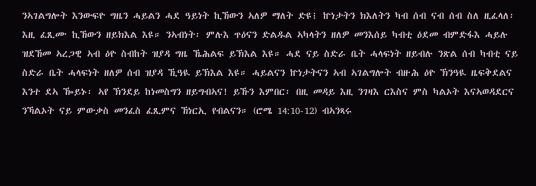ንኣገልግሎት እንውፍዮ ግዜን ሓይልን ሓደ ዓይነት ኪኸውን ኣለዎ ማለት ድዩ፧ ኵነታትን ክእለትን ካብ ሰብ ናብ ሰብ ስለ ዚፈላለ፡ እዚ ፈጺሙ ኪኸውን ዘይክእል እዩ። ንኣብነት፡ ምሉእ ጥዕናን ድልዱል ኣካላትን ዘለዎ መንእሰይ ካብቲ ዕደመ ብምድፋእ ሓይሉ ዝደኸመ ኣረጋዊ ኣብ ዕዮ ስብከት ዝያዳ ግዜ ኼሕልፍ ይኽእል እዩ። ሓደ ናይ ስድራ ቤት ሓላፍነት ዘይብሉ ንጽል ሰብ ካብቲ ናይ ስድራ ቤት ሓላፍነት ዘለዎ ሰብ ዝያዳ ኺዓዪ ይኽእል እዩ። ሓይልናን ኵነታትናን ኣብ ኣገልግሎት ብዙሕ ዕዮ ኽንዓዪ ዜፍቅደልና እንተ ደኣ ዀይኑ፡ ኣየ ኽንደይ ከነመስግን ዘይግብኣና! ይኹን እምበር፡ በዚ መዳይ እዚ ንገዛእ ርእስና ምስ ካልኦት እናኣወዳደርና ንኻልኦት ናይ ምውቃስ መንፈስ ፈጺምና ኸነርኢ የብልናን። (ሮሜ 14:10-12) ብኣንጻሩ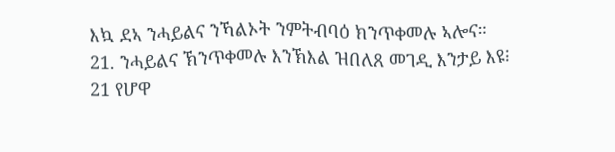እኳ ደኣ ንሓይልና ንኻልኦት ንምትብባዕ ክንጥቀመሉ ኣሎና።
21. ንሓይልና ኽንጥቀመሉ እንኽእል ዝበለጸ መገዲ እንታይ እዩ፧
21 የሆዋ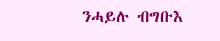ንሓይሉ ብግቡእ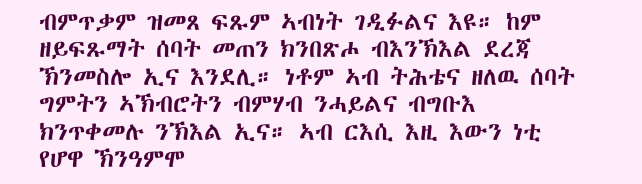ብምጥቃም ዝመጸ ፍጹም ኣብነት ገዲፉልና እዩ። ከም ዘይፍጹማት ሰባት መጠን ክንበጽሖ ብእንኽእል ደረጃ ኽንመስሎ ኢና እንደሊ። ነቶም ኣብ ትሕቴና ዘለዉ ሰባት ግምትን ኣኽብሮትን ብምሃብ ንሓይልና ብግቡእ ክንጥቀመሉ ንኽእል ኢና። ኣብ ርእሲ እዚ እውን ነቲ የሆዋ ኽንዓምሞ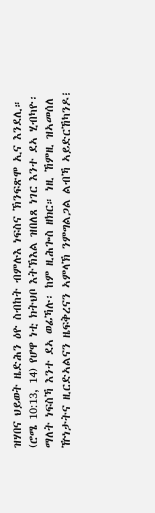ዝሃበና ህይወት ዜድሕን ዕዮ ስብከት ብምሉእ ነፍስና ኽንፍጽሞ ኢና እንደሊ። (ሮሜ 10:13, 14) የሆዋ ነቲ ክትህቦ እትኽእል ዝበለጸ ነገር እንተ ደኣ ሂብካዮ፡ ማለት ነፍስኻ እንተ ደኣ ወፊኻሉ፡ ከም ዚሕጐስ ዘክር። ነዚ ኸምዚ ዝኣመሰለ ዅነታትና ዚርድኣልናን ዜፍቅረናን ኣምላኽ ንምግልጋል ልብኻ ኣይድርኸካንዶ፧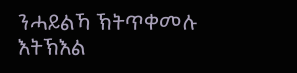ንሓይልኻ ኽትጥቀመሉ እትኽእል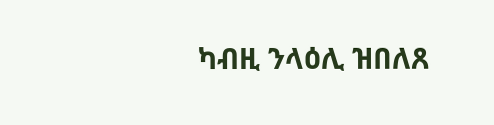ካብዚ ንላዕሊ ዝበለጸ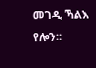መገዲ ኻልእ የሎን።